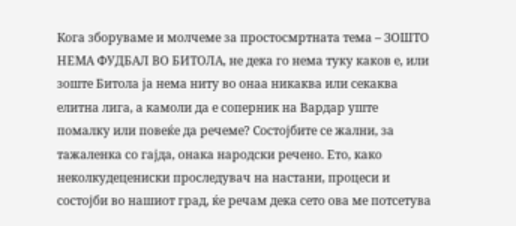Кога зборуваме и молчеме за простосмртната тема – ЗОШТО НЕМА ФУДБАЛ ВО БИТОЛА, не дека го нема туку каков е, или зоште Битола ја нема ниту во онаа никаква или секаква елитна лига, а камоли да е соперник на Вардар уште помалку или повеќе да речеме? Состојбите се жални, за тажаленка со гајда, онака народски речено. Ето, како неколкудецениски проследувач на настани, процеси и состојби во нашиот град, ќе речам дека сето ова ме потсетува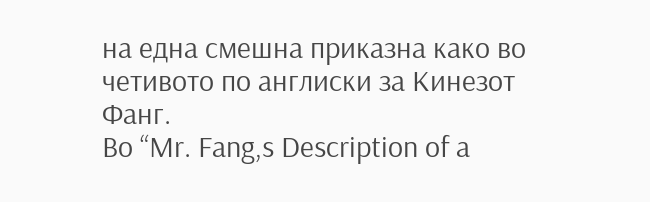на една смешна приказна како во четивото по англиски за Кинезот Фанг.
Во “Mr. Fang,s Description of a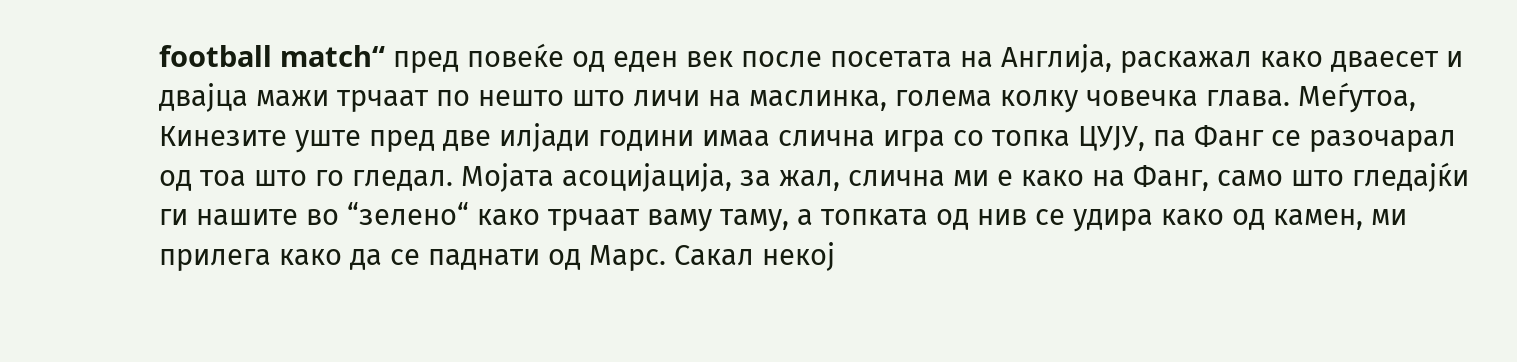football match“ пред повеќе од еден век после посетата на Англија, раскажал како дваесет и двајца мажи трчаат по нешто што личи на маслинка, голема колку човечка глава. Меѓутоа, Кинезите уште пред две илјади години имаа слична игра со топка ЦУЈУ, па Фанг се разочарал од тоа што го гледал. Мојата асоцијација, за жал, слична ми е како на Фанг, само што гледајќи ги нашите во “зелено“ како трчаат ваму таму, а топката од нив се удира како од камен, ми прилега како да се паднати од Марс. Сакал некој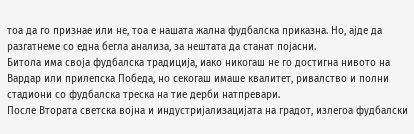тоа да го признае или не, тоа е нашата жална фудбалска приказна. Но, ајде да разгатнеме со една бегла анализа, за нештата да станат појасни.
Битола има своја фудбалска традиција, иако никогаш не го достигна нивото на Вардар или прилепска Победа, но секогаш имаше квалитет, ривалство и полни стадиони со фудбалска треска на тие дерби натпревари.
После Втората светска војна и индустријализацијата на градот, излегоа фудбалски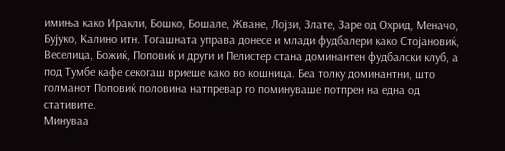имиња како Иракли, Бошко, Бошале, Жване, Лојзи, Злате, Заре од Охрид, Меначо, Бујуко, Калино итн. Тогашната управа донесе и млади фудбалери како Стојановиќ, Веселица, Божиќ, Поповиќ и други и Пелистер стана доминантен фудбалски клуб, а под Тумбе кафе секогаш вриеше како во кошница. Беа толку доминантни, што голманот Поповиќ половина натпревар го поминуваше потпрен на една од стативите.
Минуваа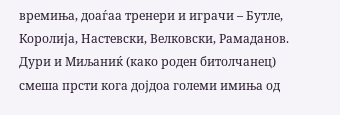времиња, доаѓаа тренери и играчи – Бутле, Королија, Настевски, Велковски, Рамаданов. Дури и Миљаниќ (како роден битолчанец) смеша прсти кога дојдоа големи имиња од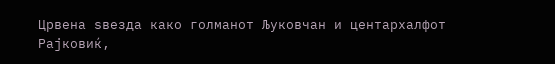Црвена ѕвезда како голманот Љуковчан и центархалфот Рајковиќ,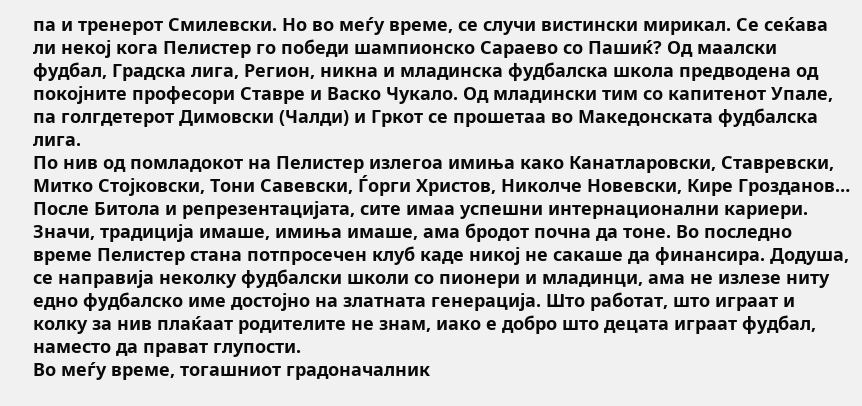па и тренерот Смилевски. Но во меѓу време, се случи вистински мирикал. Се сеќава ли некој кога Пелистер го победи шампионско Сараево со Пашиќ? Од маалски фудбал, Градска лига, Регион, никна и младинска фудбалска школа предводена од покојните професори Ставре и Васко Чукало. Од младински тим со капитенот Упале, па голгдетерот Димовски (Чалди) и Гркот се прошетаа во Македонската фудбалска лига.
По нив од помладокот на Пелистер излегоа имиња како Канатларовски, Ставревски, Митко Стојковски, Тони Савевски, Ѓорги Христов, Николче Новевски, Кире Грозданов… После Битола и репрезентацијата, сите имаа успешни интернационални кариери. Значи, традиција имаше, имиња имаше, ама бродот почна да тоне. Во последно време Пелистер стана потпросечен клуб каде никој не сакаше да финансира. Додуша, се направија неколку фудбалски школи со пионери и младинци, ама не излезе ниту едно фудбалско име достојно на златната генерација. Што работат, што играат и колку за нив плаќаат родителите не знам, иако е добро што децата играат фудбал, наместо да прават глупости.
Во меѓу време, тогашниот градоначалник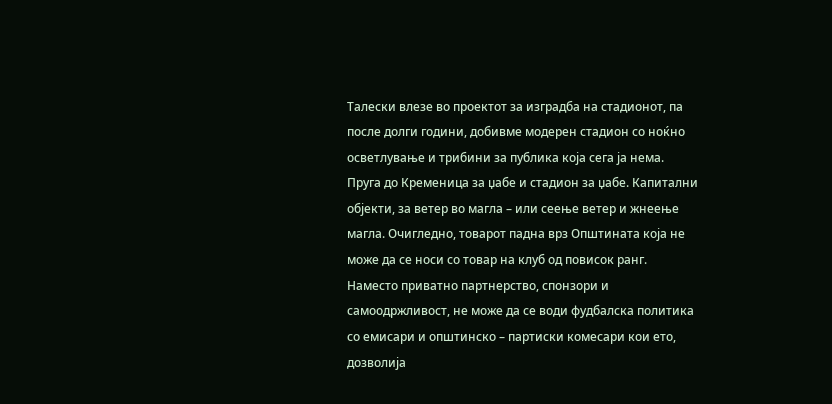Талески влезе во проектот за изградба на стадионот, па после долги години, добивме модерен стадион со ноќно осветлување и трибини за публика која сега ја нема. Пруга до Кременица за џабе и стадион за џабе. Капитални објекти, за ветер во магла – или сеење ветер и жнеење магла. Очигледно, товарот падна врз Општината која не може да се носи со товар на клуб од повисок ранг. Наместо приватно партнерство, спонзори и самоодржливост, не може да се води фудбалска политика со емисари и општинско – партиски комесари кои ето, дозволија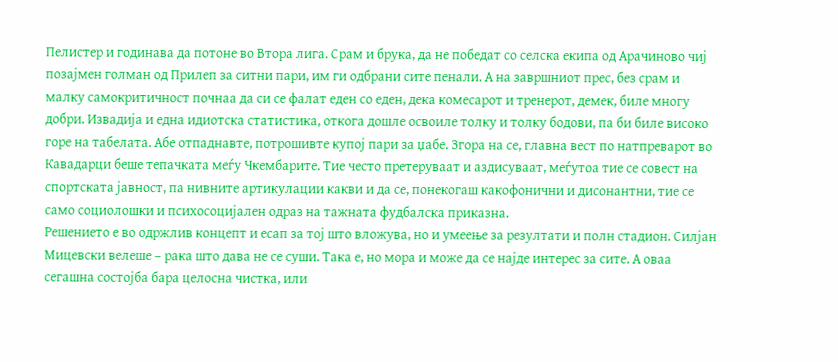Пелистер и годинава да потоне во Втора лига. Срам и брука, да не победат со селска екипа од Арачиново чиј позајмен голман од Прилеп за ситни пари, им ги одбрани сите пенали. А на завршниот прес, без срам и малку самокритичност почнаа да си се фалат еден со еден, дека комесарот и тренерот, демек, биле многу добри. Извадија и една идиотска статистика, откога дошле освоиле толку и толку бодови, па би биле високо горе на табелата. Абе отпаднавте, потрошивте купој пари за џабе. Згора на се, главна вест по натпреварот во Кавадарци беше тепачката меѓу Чкембарите. Тие често претеруваат и аздисуваат, меѓутоа тие се совест на спортската јавност, па нивните артикулации какви и да се, понекогаш какофонични и дисонантни, тие се само социолошки и психосоцијален одраз на тажната фудбалска приказна.
Решението е во одржлив концепт и есап за тој што вложува, но и умеење за резултати и полн стадион. Силјан Мицевски велеше – рака што дава не се суши. Така е, но мора и може да се најде интерес за сите. А оваа сегашна состојба бара целосна чистка, или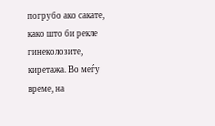погрубо ако сакате, како што би рекле гинеколозите, киретажа. Во меѓу време, на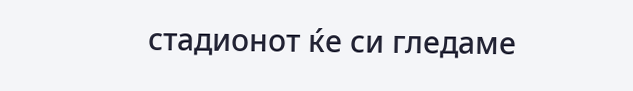стадионот ќе си гледаме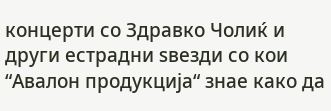концерти со Здравко Чолиќ и други естрадни ѕвезди со кои “Авалон продукција“ знае како да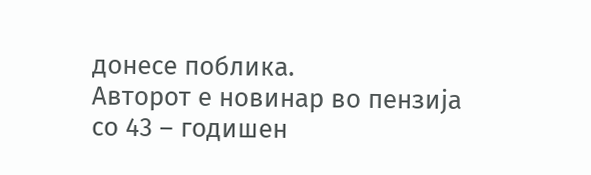донесе поблика.
Авторот е новинар во пензија со 43 – годишен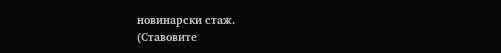новинарски стаж.
(Ставовите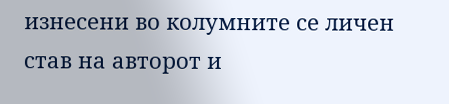изнесени во колумните се личен став на авторот и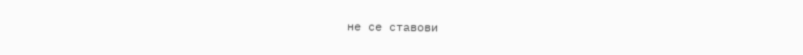не се ставови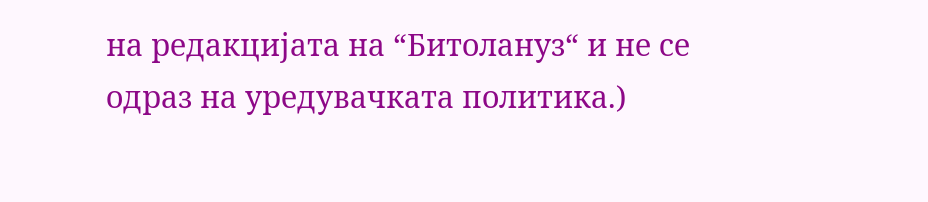на редакцијата на “Битолануз“ и не се одраз на уредувачката политика.)